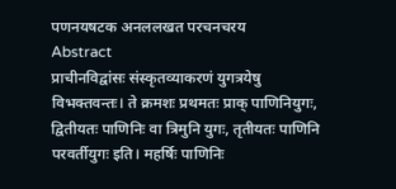पणनयषटक अनललखत परचनचरय
Abstract
प्राचीनविद्वांसः संस्कृतव्याकरणं युगत्रयेषु विभक्तवन्तः। ते क्रमशः प्रथमतः प्राक् पाणिनियुगः, द्वितीयतः पाणिनिः वा त्रिमुनि युगः, तृतीयतः पाणिनि परवर्तीयुगः इति। महर्षिः पाणिनिः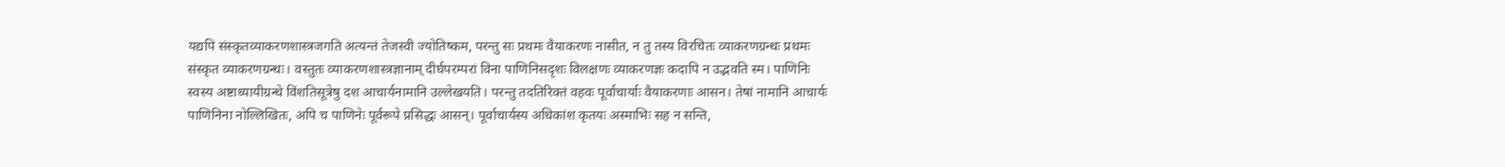यद्यपि संस्कृतव्याकरणशास्त्रजगति अत्यन्तं तेजस्वी ज्योतिष्कम, परन्तु सः प्रथमः वैयाकरणः नासीत, न तु तस्य विरचितः व्याकरणग्रन्थः प्रथमः संस्कृत व्याकरणग्रन्थः। वस्तुतः व्याकरणशास्त्रज्ञानाम् दीर्घपरम्परां विना पाणिनिसदृशः विलक्षणः व्याकरणज्ञः कदापि न उद्भवति स्म। पाणिनिः स्वस्य अष्टाध्यायीग्रन्थे विंशतिसूत्रेषु दश आचार्यनामानि उल्लेखयति। परन्तु तदतिरिक्तं वहवः पूर्वाचार्याः वैयाकरणाः आसन। तेषां नामानि आचार्यः पाणिनिना नोल्लिखितः, अपि च पाणिनेः पूर्वरूपे प्रसिद्धः आसन्। पूर्वाचार्यस्य अधिकांश कृतयः अस्माभिः सह न सन्ति,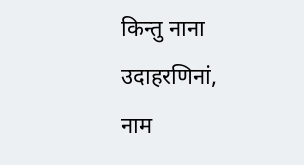किन्तु नाना उदाहरणिनां, नाम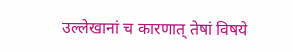उल्लेखानां च कारणात् तेषां विषये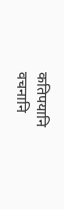कतिपयानि वचनानि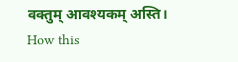वक्तुम् आवश्यकम् अस्ति।
How this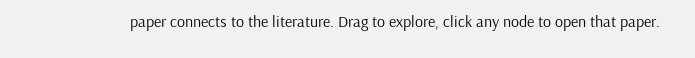paper connects to the literature. Drag to explore, click any node to open that paper.